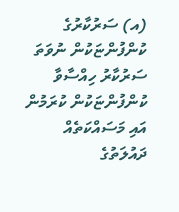(އ) ސަރުކާރުގެ ކުންފުންޏަކުން ނުވަތަ ސަރުކާރު ހިއްސާވާ ކުންފުންޏަކުން ކުރަމުން އައި މަސައްކަތެއް ދައުލަތުގެ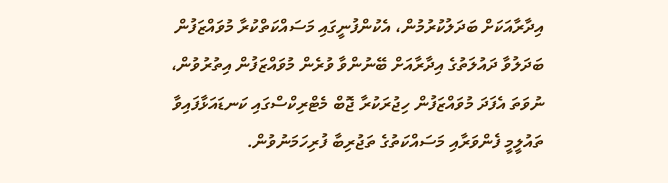އިދާރާއަކަށް ބަދަލުކުރުމުން، އެކުންފުނީގައި މަސައްކަތްކުރާ މުވައްޒަފުން ބަދަލުވާ ދައުލަތުގެ އިދާރާއަށް ބޭނުންވާ ވުރެން މުވައްޒަފުން އިތުރުވުން، ނުވަތަ އެފަދަ މުވައްޒަފުން ހިޖުރަކުރާ ޖޮބް މެޓްރިކްސްގައި ކަނޑައަޅާފައިވާ ތައުލީމީ ފެންވަރާއި މަސައްކަތުގެ ތަޖުރިބާ ފުރިހަމަނުވުން.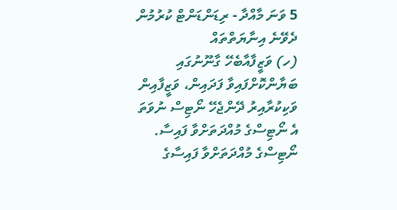5 ވަނަ މާއްދާ - ރިޑަންޑަންޓް ކުރުމުން ދެވޭނެ އިނާޔަތްތައް
(ހ) ވަޒީފާއާބެހޭ ގާނޫނުގައި ބަޔާންކޮށްފައިވާ ފަދައިން، ވަޒީފާއިން ވަކިކުރާއިރު ދޭންޖެހޭ ނޯޓިސް ނުވަތަ އެ ނޯޓިސްގެ މުއްދަތަށްވާ ފައިސާ. ނޯޓިސްގެ މުއްދަތަށްވާ ފައިސާގެ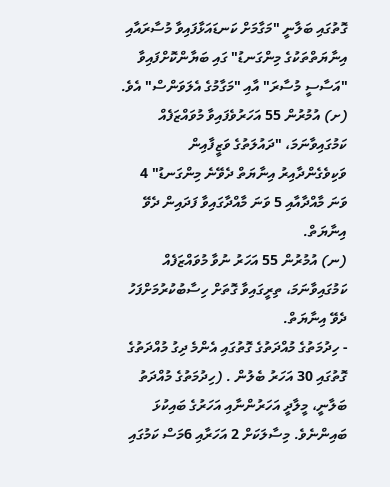ގޮތުގައި ބަލާނީ "މަގާމަށް ކަނޑައަޅާފައިވާ މުސާރައާއި އިނާޔަތްތަކުގެ މިންގަނޑު" ގައި ބަޔާންކޮށްފައިވާ "އަސާސީ މުސާރަ" އާއި "މަގާމުގެ އެލަވަންސް" އެވެ.
(ށ) އުމުރުން 55 އަހަރުވެފައިވާ މުވައްޒަފެއް ކަމުގައިވާނަމަ، "ދައުލަތުގެ ވަޒީފާއިން ވަކިވެގެންދާއިރު އިނާޔަތް ދެވޭނެ މިންގަނޑު" 4 ވަނަ މާއްދާއާއި 5 ވަނަ މާއްދާގައިވާ ފަދައިން ދެވޭ އިނާޔަތް.
(ނ) އުމުރުން 55 އަހަރު ނުވާ މުވައްޒަފެއް ކަމުގައިވާނަމަ، ތިރީގައިވާ ގޮތަށް ހިސާބުކުރުމަށްފަހު ދެވޭ އިނާޔަތް.
- ހިދުމަތުގެ މުއްދަތުގެ ގޮތުގައި އެންމެ ދިގު މުއްދަތުގެ ގޮތުގައި 30 އަހަރު ބެލުން . (ހިދުމަތުގެ މުއްދަތު ބަލާނީ، މީލާދީ އަހަރުންނާއި އަހަރުގެ ބައިކުޅަ ބައިންނެވެ. މިސާލަކަށް 2 އަހަރާއި 6މަސް ކަމުގައި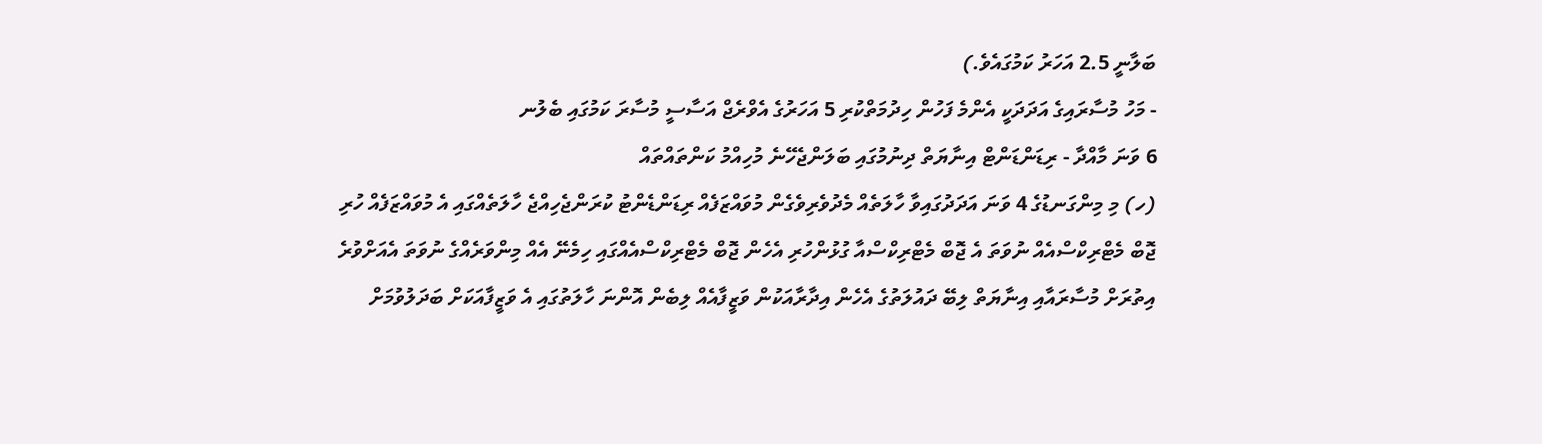ބަލާނީ 2.5 އަހަރު ކަމުގައެވެ.)
- މަހު މުސާރައިގެ އަދަދަކީ އެންމެ ފަހުން ހިދުމަތްކުރި 5 އަހަރުގެ އެވްރެޖް އަސާސީ މުސާރަ ކަމުގައި ބެލުނ
6 ވަނަ މާއްދާ - ރިޑަންޑަންޓް އިނާޔަތް ދިނުމުގައި ބަލަންޖެހޭނެ މުހިއްމު ކަންތައްތައް
(ހ) މި މިންގަނޑުގެ 4 ވަނަ އަދަދުގައިވާ ހާލަތެއް މެދުވެރިވެގެން މުވައްޒަފެއް ރިޑަންޑެންޓު ކުރަންޖެހިއްޖެ ހާލަތެއްގައި އެ މުވައްޒަފެއް ހުރި ޖޮބް މެޓްރިކްސްއެއް ނުވަތަ އެ ޖޮބް މެޓްރިކްސްއާ ގުޅުންހުރި އެހެން ޖޮބް މެޓްރިކްސްއެއްގައި ހިމެނޭ އެއް މިންވަރެއްގެ ނުވަތަ އެއަށްވުރެ އިތުރަށް މުސާރައާއި އިނާޔަތް ލިބޭ ދައުލަތުގެ އެހެން އިދާރާއަކުން ވަޒީފާއެއް ލިބެން އޮންނަ ހާލަތުގައި އެ ވަޒީފާއަކަށް ބަދަލުވުމަށް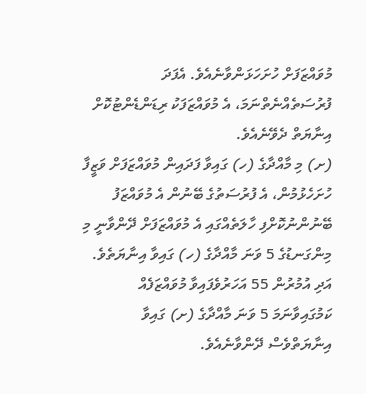މުވައްޒަފަށް ހުށަހަޅަންވާނެއެވެ. އެފަދަ ފުރުސަތެއްނެތްނަމަ، އެ މުވައްޒަފަކު ރިޑަންޑެންޓުކޮށް އިނާޔަތް ދެވޭނެއެވެ.
(ށ) މި މާއްދާގެ (ހ) ގައިވާ ފަދައިން މުވައްޒަފަށް ވަޒީފާ ހުށަހެޅުމުން، އެ ފުރުސަތުގެ ބޭނުން އެ މުވައްޒަފު ބޭނުންނުކޮށްފި ހާލަތެއްގައި އެ މުވައްޒަފަށް ދޭންވާނީ މި މިންގަނޑުގެ 5 ވަނަ މާއްދާގެ (ހ) ގައިވާ އިނާޔަތެވެ. އަދި އުމުރުން 55 އަހަރުވެފައިވާ މުވައްޒަފެއް ކަމުގައިވާނަމަ 5 ވަނަ މާއްދާގެ (ށ) ގައިވާ އިނާޔަތްވެސް ދޭންވާނެއެވެ.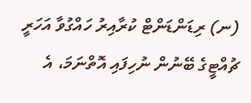(ނ) ރިޑަންޑަންޓް ކުރާއިރު ހައްގުވާ އަހަރީ ޗުއްޓީގެ ބޭނުން ނުހިފައި އޮތްނަމަ، އެ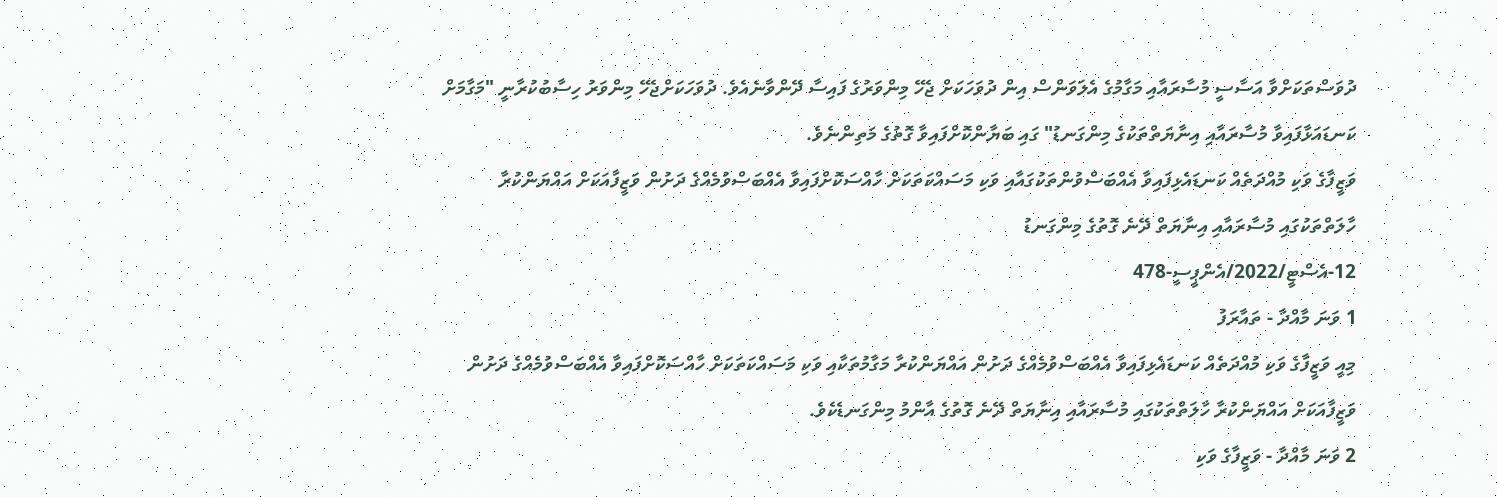ދުވަސްތަކަށްވާ އަސާސީ މުސާރައާއި މަގާމުގެ އެލަވަންސް އިން ދުވަހަކަށް ޖެހޭ މިންވަރުގެ ފައިސާ ދޭންވާނެއެވެ. ދުވަހަކަށްޖެހޭ މިންވަރު ހިސާބުކުރާނީ "މަގާމަށް ކަނޑައަޅާފައިވާ މުސާރައާއި އިނާޔަތްތަކުގެ މިންގަނޑު" ގައި ބަޔާންކޮށްފައިވާ ގޮތުގެ މަތިންނެވެ.
ވަޒީފާގެ ވަކި މުއްދަތެއް ކަނޑައެޅިފައިވާ އެއްބަސްވުންތަކުގައާއި ވަކި މަސައްކަތަކަށް ހާއްސަކޮށްފައިވާ އެއްބަސްވުމެއްގެ ދަށުން ވަޒީފާއަކަށް އައްޔަންކުރާ ހާލަތްތަކުގައި މުސާރައާއި އިނާޔަތް ދޭނެ ގޮތުގެ މިންގަނޑު
12-އެސްޓީ/2022/އެންޕީސީ-478
1 ވަނަ މާއްދާ - ތައާރަފު
މިއީ ވަޒީފާގެ ވަކި މުއްދަތެއް ކަނޑައެޅިފައިވާ އެއްބަސްވުމެއްގެ ދަށުން އައްޔަންކުރާ މަގާމުތަކާއި ވަކި މަސައްކަތަކަށް ހާއްސަކޮށްފައިވާ އެއްބަސްވުމެއްގެ ދަށުން ވަޒީފާއަކަށް އައްޔަންކުރާ ހާލަތްތަކުގައި މުސާރައާއި އިނާޔަތް ދޭނެ ގޮތުގެ އާންމު މިންގަނޑެކެވެ.
2 ވަނަ މާއްދާ - ވަޒީފާގެ ވަކި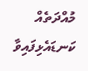މުއްދަތެއް ކަނޑައެޅިފައިވާ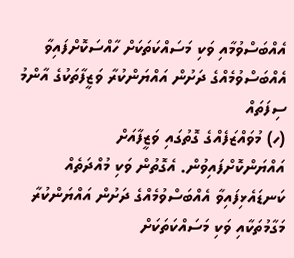އެއްބަސްވުމާއި ވަކި މަސައްކަތަކަށް ހާއްސަކޮށްފައިވާ އެއްބަސްވުމެއްގެ ދަށުން އައްޔަންކުރާ ވަޒީފާތަކުގެ އާންމު ސިފަތައް
(ހ) މުވައްޒަފެއްގެ ގޮތުގައި ވަޒީފާއަށް އައްޔަންކޮށްފައިވުން. އެގޮތުން ވަކި މުއްދަތެއް ކަނޑައެޅިފައިވާ އެއްބަސްވުމެއްގެ ދަށުން އައްޔަންކުރާ މަގާމުތަކާއި ވަކި މަސައްކަތަކަށް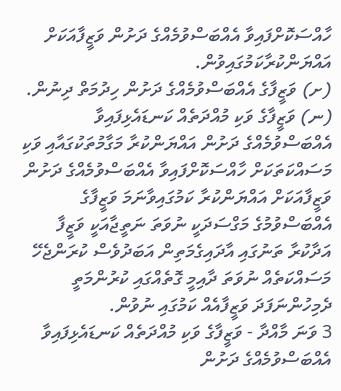ހާއްސަކޮށްފައިވާ އެއްބަސްވުމެއްގެ ދަށުން ވަޒީފާއަކަށް އައްޔަންކުރާކަމުގައިވުން.
(ށ) ވަޒީފާގެ އެއްބަސްވުމެއްގެ ދަށުން ހިދުމަތް ދިނުން.
(ނ) ވަޒީފާގެ ވަކި މުއްދަތެއް ކަނޑައެޅިފައިވާ އެއްބަސްވުމެއްގެ ދަށުން އައްޔަންކުރާ މަގާމުތަކުގައާއި ވަކި މަސައްކަތަކަށް ހާއްސަކޮށްފައިވާ އެއްބަސްވުމެއްގެ ދަށުން ވަޒީފާއަކަށް އައްޔަންކުރާ ކަމުގައިވާނަމަ ވަޒީފާގެ އެއްބަސްވުމުގެ މަގްސަދަކީ ނުވަތަ ނަތީޖާއަކީ ވަޒީފާ އަދާކުރާ ތަނުގައި އާދައިގެމަތިން އަބަދުވެސް ކުރަންޖެހޭ މަސައްކަތެއް ނުވަތަ ދާއިމީ ގޮތެއްގައި ކުރުންމަތީ ދެމިހުންނަފަދަ ވަޒީފާއެއް ކަމުގައި ނުވުން.
3 ވަނަ މާއްދާ - ވަޒީފާގެ ވަކި މުއްދަތެއް ކަނޑައެޅިފައިވާ އެއްބަސްވުމެއްގެ ދަށުން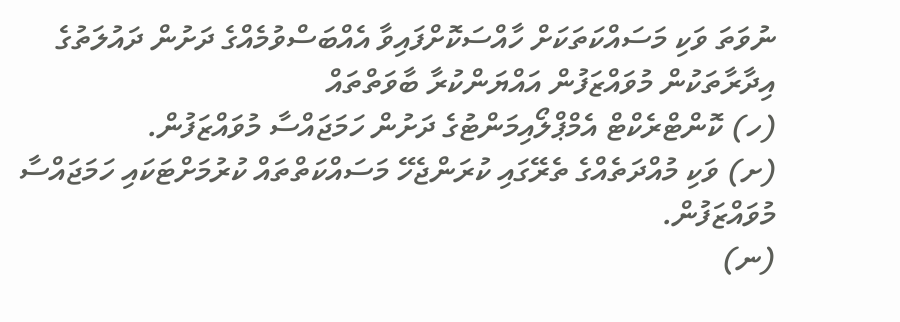ނުވަތަ ވަކި މަސައްކަތަކަށް ހާއްސަކޮށްފައިވާ އެއްބަސްވުމެއްގެ ދަށުން ދައުލަތުގެ އިދާރާތަކުން މުވައްޒަފުން އައްޔަންކުރާ ބާވަތްތައް
(ހ) ކޮންޓްރެކްޓް އެމްޕްލޯއިމަންޓުގެ ދަށުން ހަމަޖައްސާ މުވައްޒަފުން.
(ށ) ވަކި މުއްދަތެއްގެ ތެރޭގައި ކުރަންޖެހޭ މަސައްކަތްތައް ކުރުމަށްޓަކައި ހަމަޖައްސާ މުވައްޒަފުން.
(ނ)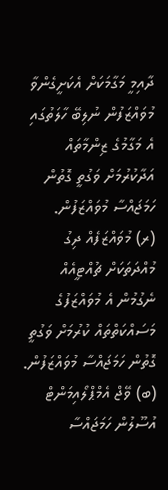ދާއިމީ މަގާމަކަށް އެކަށީގެންވާ މުވައްޒަފުން ނުލިބޭ ހާލަތުގައި އެ މަގާމުގެ ޒިންމާތައް އަދާކުރުމަށް ވަގުތީ ގޮތުން ހަމަޖައްސާ މުވައްޒަފުން.
(ރ) މުވައްޒަފެއް ދިގު މުއްދަތަކަށް ޗުއްޓީއެއް ނެގުމުން އެ މުވައްޒަފުގެ މަސައްކަތްތައް ކުރުމަށް ވަގުތީ ގޮތުން ހަމަޖައްސާ މުވައްޒަފުން.
(ބ) ވޭޖް އެމްޕްލޯއިމަންޓް އުސޫލުން ހަމަޖައްސާ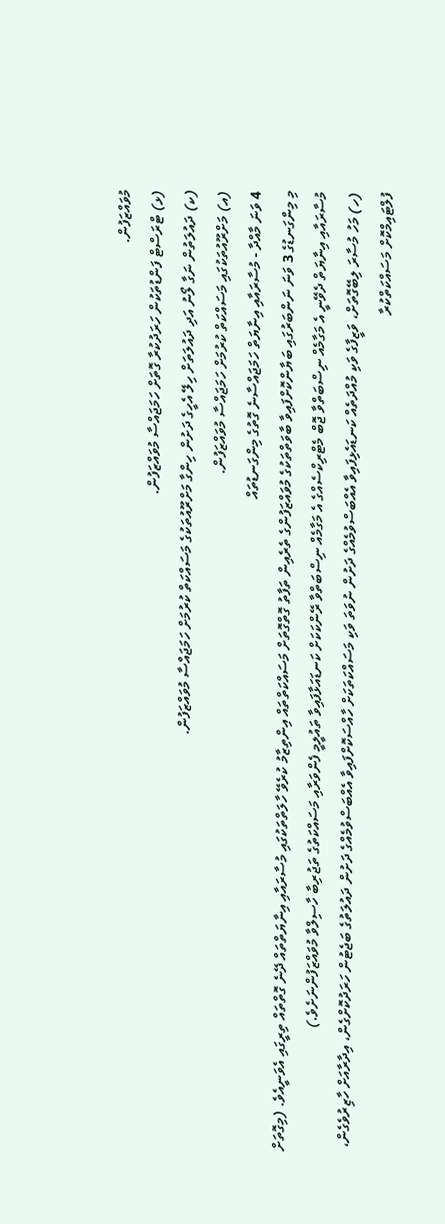މުވައްޒަފުން.
(ޅ) ޓްރަސްޓް ފަންޑުތަކުން ހަރަދުކުރާ ގޮތަށް ހަމަޖައްސާ މުވައްޒަފުން.
(ކ) ދައުލަތުން ނަގާ ލޯނު އަދި ދައުލަތަށް ހިލޭ އެހީގެ ދަށުން ހިންގާ މަށްރޫއުތަކުގެ މަސައްކަތް ކުރުމަށް ހަމަޖައްސާ މުވައްޒަފުން.
(އ) މަށްރޫއުތަކުގައި މަސައްކަތް ކުރުމަށް ހަމަޖައްސާ މުވައްޒަފުން.
4 ވަނަ މާއްދާ - މުސާރައާއި އިނާޔަތް ހަމަޖައްސާނެ ގޮތުގެ މިންގަނޑުތައް
މި މިންގަނޑުގެ 3 ވަނަ ނަންބަރުގައި ބަޔާންކޮށްފައިވާ ބާވަތްތަކުގެ މުވައްޒަފުންގެ ތެރެއިން ތަފާތު ގޮތްގޮތަށް މަސައްކަތްތައް އިންތިޒާމު ކުރެވޭ ހާލަތްތަކުގައި މުސާރައާއި އިނާޔަތްތައް ދޭނެ ގޮތްތައް ތިރީގައި އެވަނީއެވެ. (މިގޮތަށް މުސާރައާއި އިނާޔަތް ދެވޭނީ އެ މަގާމެއް ނިސްބަތްވާ ޖޮބް މެޓްރިކްސެއްގެ އެ މަގާމެއް ނިސްބަތްވާ ރޭންކަކަށް ކަނޑައަޅާފައިވާ ތައުލީމީ ފެންވަރާއި މަސައްކަތުގެ ތަޖުރިބާ ހާސިލްވާ މުވައްޒަފުންނަށެވެ.)
(ހ) މަހު މުސާރަ ލިބޭގޮތަށް، ވަޒީފާގެ ވަކި މުއްދަތެއް ކަނޑައެޅިފައިވާ އެއްބަސްވުމެއްގެ ދަށުން ނުވަތަ ވަކި މަސައްކަތަކަށް ހާއްސަކޮށްފައިވާ އެއްބަސްވުމެއްގެ ދަށުން ދައުލަތުގެ ބަޖެޓުން ހަރަދުކޮށްގެން، އިދާރާއަށް ހާޒިރުވެގެން، ފުލްޓައިމްކޮށް މަސައްކަތްކުރާ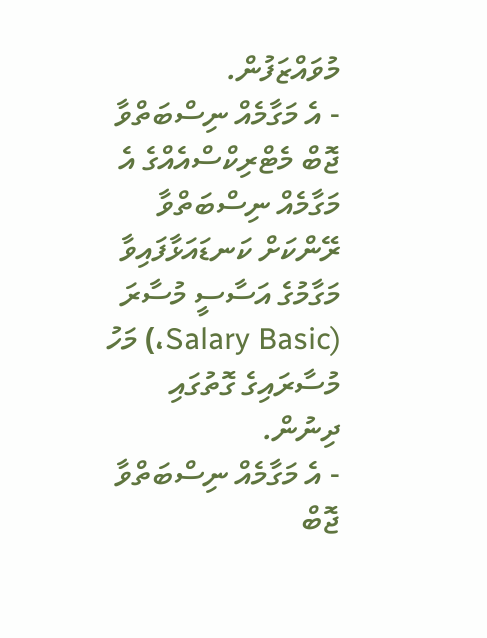މުވައްޒަފުން.
- އެ މަގާމެއް ނިސްބަތްވާ ޖޮބް މެޓްރިކްސްއެއްގެ އެ މަގާމެއް ނިސްބަތްވާ ރޭންކަށް ކަނޑައަޅާފައިވާ މަގާމުގެ އަސާސީ މުސާރަ (Salary Basic،) މަހު މުސާރައިގެ ގޮތުގައި ދިނުން.
- އެ މަގާމެއް ނިސްބަތްވާ ޖޮބް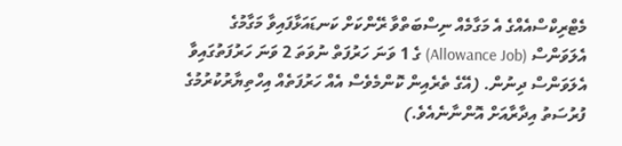މެޓްރިކްސްއެއްގެ އެ މަގާމެއް ނިސްބަތްވާ ރޭންކަށް ކަނޑައަޅާފައިވާ މަގާމުގެ އެލަވަންސް (Allowance Job) ގެ 1 ވަނަ ހަރުފަތް ނުވަތަ 2 ވަނަ ހަރުފަތުގައިވާ އެލަވަންސް ދިނުން. (އޭގެ ތެރެއިން ކޮންމެވެސް އެއް ހަރުފަތެއް އިހްތިޔާރުކުރުމުގެ ފުރުސަތު އިދާރާއަށް އޮންނާނެއެވެ.)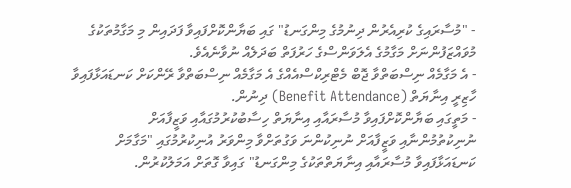- "މުސާރައިގެ ކުރިއެރުން ދިނުމުގެ މިންގަނޑު" ގައި ބަޔާންކޮށްފައިވާ ފަދައިން މި މަގާމުތަކުގެ މުވައްޒަފުންނަށް މަގާމުގެ އެލަވަންސްގެ ހަރުފަތް ބަދަލެއް ނުވާނެއެވެ.
- އެ މަގާމެއް ނިސްބަތްވާ ޖޮބް މެޓްރިކްސްއެއްގެ އެ މަގާމެއް ނިސްބަތްވާ ރޭންކަށް ކަނޑައަޅާފައިވާ ހާޒިރީ އިނާޔަތް (Benefit Attendance) ދިނުން.
- މަތީގައި ބަޔާންކޮށްފައިވާ މުސާރައާއި އިނާޔަތް ހިސާބުކުރުމުގައާއި ވަޒީފާއަށް ނުނިކުތުމުންނާއި ވަޒީފާއަށް ނުނިކުންނަ ވަގުތަށްވާ މިންވަރު އުނިކުރުމުގައި "މަގާމަށް ކަނޑައަޅާފައިވާ މުސާރައާއި އިނާޔަތްތަކުގެ މިންގަނޑު" ގައިވާ ގޮތަށް އަމަލުކުރުން.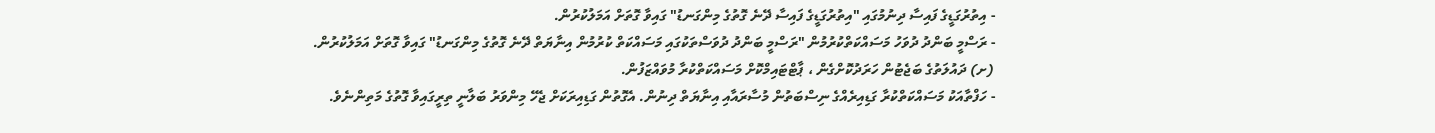- އިތުރުގަޑީގެ ފައިސާ ދިނުމުގައި "އިތުރުގަޑީގެ ފައިސާ ދޭނެ ގޮތުގެ މިންގަނޑު" ގައިވާ ގޮތަށް އަމަލުކުރުން.
- ރަސްމީ ބަންދު ދުވަހު މަސައްކަތްކުރުމުން "ރަސްމީ ބަންދު ދުވަސްތަކުގައި މަސައްކަތް ކުރުމުން އިނާޔަތް ދޭނެ ގޮތުގެ މިންގަނޑު" ގައިވާ ގޮތަށް އަމަލުކުރުން.
(ށ) ދައުލަތުގެ ބަޖެޓުން ހަރަދުކޮށްގެން ، ޕާޓްޓައިމްކޮށް މަސައްކަތްކުރާ މުވައްޒަފުން.
- ހަފްތާއަކު މަސައްކަތްކުރާ ގަޑިއިރެއްގެ ނިސްބަތުން މުސާރައާއި އިނާޔަތް ދިނުން. އެގޮތުން ގަޑިއިރަކަށް ޖެހޭ މިންވަރު ބަލާނީ ތިރީގައިވާ ގޮތުގެ މަތިންނެވެ.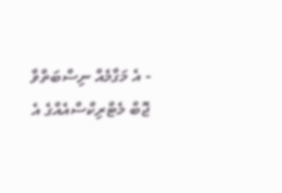- އެ މަގާމެއް ނިސްބަތްވާ ޖޮބް މެޓްރިކްސްއެއްގެ އެ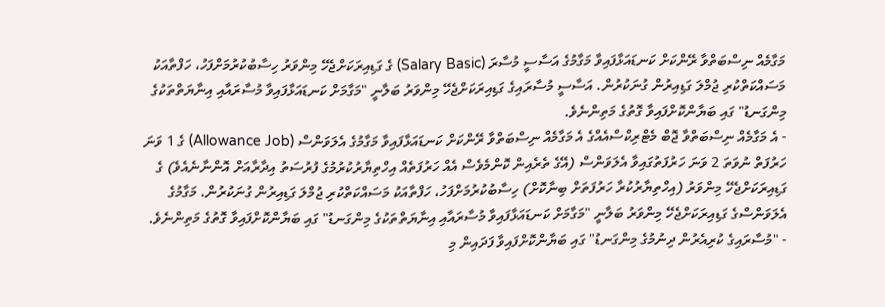މަގާމެއް ނިސްބަތްވާ ރޭންކަށް ކަނޑައަޅާފައިވާ މަގާމުގެ އަސާސީ މުސާރަ (Salary Basic) ގެ ގަޑިއިރަކަށްޖެހޭ މިންވަރު ހިސާބުކުރުމަށްފަހު، ހަފްތާއަކު މަސައްކަތްކުރި ޖުމްލަ ގަޑިއިރުން ގުނަކުރުން. އަސާސީ މުސާރައިގެ ގަޑިއިރަކަށްޖެހޭ މިންވަރު ބަލާނީ "މަގާމަށް ކަނޑައަޅާފައިވާ މުސާރައާއި އިނާޔަތްތަކުގެ މިންގަނޑު" ގައި ބަޔާންކޮށްފައިވާ ގޮތުގެ މަތިންނެވެ.
- އެ މަގާމެއް ނިސްބަތްވާ ޖޮބް މެޓްރިކްސްއެއްގެ އެ މަގާމެއް ނިސްބަތްވާ ރޭންކަށް ކަނޑައަޅާފައިވާ މަގާމުގެ އެލަވަންސް (Allowance Job) ގެ 1 ވަނަ ހަރުފަތް ނުވަތަ 2 ވަނަ ހަރުފަތުގައިވާ އެލަވަންސް (އޭގެ ތެރެއިން ކޮންމެވެސް އެއް ހަރުފަތެއް އިހްތިޔާރުކުރުމުގެ ފުރުސަތު އިދާރާއަށް އޮންނާނެއެވެ) ގެ ގަޑިއިރަކަށްޖެހޭ މިންވަރު (އިހްތިޔާރުކުރާ ހަރުފަތަށް ބިނާކޮށް) ހިސާބުކުރުމަށްފަހު، ހަފްތާއަކު މަސައްކަތްކުރި ޖުމްލަ ގަޑިއިރުން ގުނަކުރުން. މަގާމުގެ އެލަވަންސްގެ ގަޑިއިރަކަށްޖެހޭ މިންވަރު ބަލާނީ "މަގާމަށް ކަނޑައަޅާފައިވާ މުސާރައާއި އިނާޔަތްތަކުގެ މިންގަނޑު" ގައި ބަޔާންކޮށްފައިވާ ގޮތުގެ މަތިންނެވެ.
- "މުސާރައިގެ ކުރިއެރުން ދިނުމުގެ މިންގަނޑު" ގައި ބަޔާންކޮށްފައިވާ ފަދައިން މި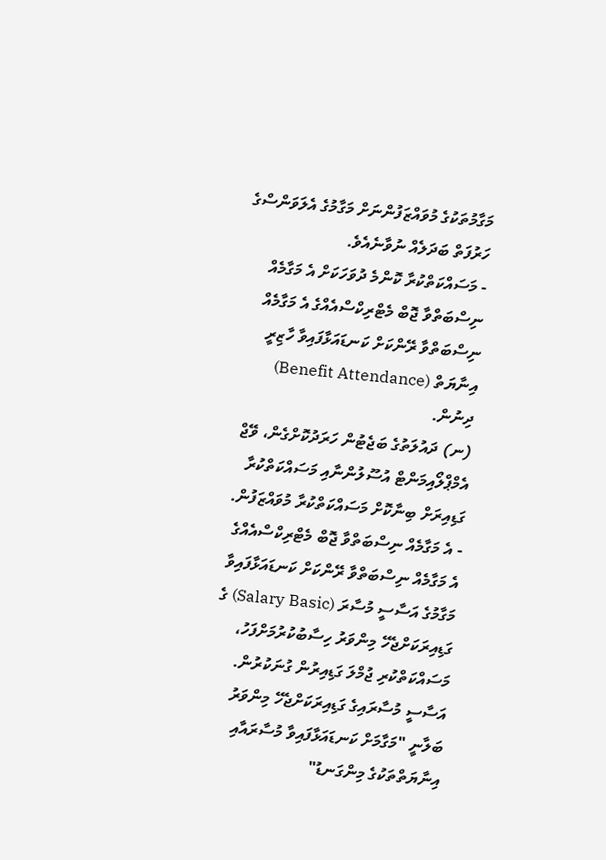މަގާމުތަކުގެ މުވައްޒަފުންނަށް މަގާމުގެ އެލަވަންސްގެ ހަރުފަތް ބަދަލެއް ނުވާނެއެވެ.
- މަސައްކަތްކުރާ ކޮންމެ ދުވަހަކަށް އެ މަގާމެއް ނިސްބަތްވާ ޖޮބް މެޓްރިކްސްއެއްގެ އެ މަގާމެއް ނިސްބަތްވާ ރޭންކަށް ކަނޑައަޅާފައިވާ ހާޒިރީ އިނާޔަތް (Benefit Attendance) ދިނުން.
(ނ) ދައުލަތުގެ ބަޖެޓުން ހަރަދުކޮށްގެން، ވޭޖް އެމްޕްލޯއިމަންޓް އުސޫލުންނާއި މަސައްކަތްކުރާ ގަޑިއިރަށް ބިނާކޮށް މަސައްކަތްކުރާ މުވައްޒަފުން.
- އެ މަގާމެއް ނިސްބަތްވާ ޖޮބް މެޓްރިކްސްއެއްގެ އެ މަގާމެއް ނިސްބަތްވާ ރޭންކަށް ކަނޑައަޅާފައިވާ މަގާމުގެ އަސާސީ މުސާރަ (Salary Basic) ގެ ގަޑިއިރަކަށްޖެހޭ މިންވަރު ހިސާބުކުރުމަށްފަހު، މަސައްކަތްކުރި ޖުމްލަ ގަޑިއިރުން ގުނަކުރުން. އަސާސީ މުސާރައިގެ ގަޑިއިރަކަށްޖެހޭ މިންވަރު ބަލާނީ "މަގާމަށް ކަނޑައަޅާފައިވާ މުސާރައާއި އިނާޔަތްތަކުގެ މިންގަނޑު"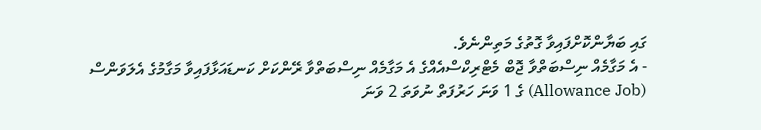ގައި ބަޔާންކޮށްފައިވާ ގޮތުގެ މަތިންނެވެ.
- އެ މަގާމެއް ނިސްބަތްވާ ޖޮބް މެޓްރިކްސްއެއްގެ އެ މަގާމެއް ނިސްބަތްވާ ރޭންކަށް ކަނޑައަޅާފައިވާ މަގާމުގެ އެލަވަންސް (Allowance Job) ގެ 1 ވަނަ ހަރުފަތް ނުވަތަ 2 ވަނަ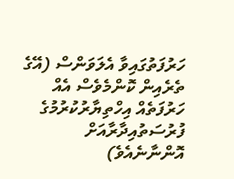ހަރުފަތުގައިވާ އެލަވަންސް (އޭގެ ތެރެއިން ކޮންމެވެސް އެއް ހަރުފަތެއް އިހްތިޔާރުކުރުމުގެ ފުރުސަތުއިދާރާއަށް އޮންނާނެއެވެ)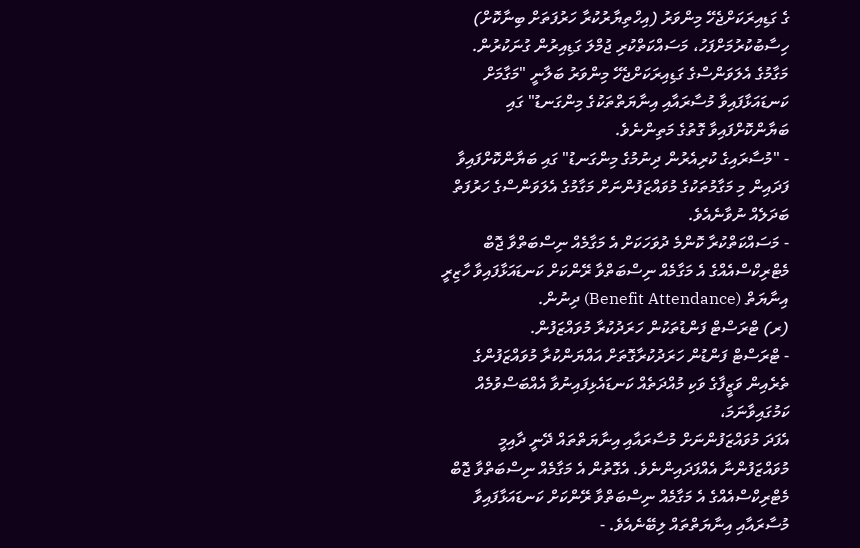ގެ ގަޑިއިރަކަށްޖެހޭ މިންވަރު (އިހްތިޔާރުކުރާ ހަރުފަތަށް ބިނާކޮށް) ހިސާބުކުރުމަށްފަހު، މަސައްކަތްކުރި ޖުމްލަ ގަޑިއިރުން ގުނަކުރުން. މަގާމުގެ އެލަވަންސްގެ ގަޑިއިރަކަށްޖެހޭ މިންވަރު ބަލާނީ "މަގާމަށް ކަނޑައަޅާފައިވާ މުސާރައާއި އިނާޔަތްތަކުގެ މިންގަނޑު" ގައި ބަޔާންކޮށްފައިވާ ގޮތުގެ މަތިންނެވެ.
- "މުސާރައިގެ ކުރިއެރުން ދިނުމުގެ މިންގަނޑު" ގައި ބަޔާންކޮށްފައިވާ ފަދައިން މި މަގާމުތަކުގެ މުވައްޒަފުންނަށް މަގާމުގެ އެލަވަންސްގެ ހަރުފަތް ބަދަލެއް ނުވާނެއެވެ.
- މަސައްކަތްކުރާ ކޮންމެ ދުވަހަކަށް އެ މަގާމެއް ނިސްބަތްވާ ޖޮބް މެޓްރިކްސްއެއްގެ އެ މަގާމެއް ނިސްބަތްވާ ރޭންކަށް ކަނޑައަޅާފައިވާ ހާޒިރީ އިނާޔަތް (Benefit Attendance) ދިނުން.
(ރ) ޓްރަސްޓް ފަންޑުތަކުން ހަރަދުކުރާ މުވައްޒަފުން.
- ޓްރަސްޓް ފަންޑުން ހަރަދުކުރާގޮތަށް އައްޔަންކުރާ މުވައްޒަފުންގެ ތެރެއިން ވަޒީފާގެ ވަކި މުއްދަތެއް ކަނޑައެޅިފައިނުވާ އެއްބަސްވުމެއް ކަމުގައިވާނަމަ،
އެފަދަ މުވައްޒަފުންނަށް މުސާރައާއި އިނާޔަތްތައް ދޭނީ ދާއިމީ މުވައްޒަފުންނާ އެއްފަދައިންނެވެ. އެގޮތުން އެ މަގާމެއް ނިސްބަތްވާ ޖޮބް މެޓްރިކްސްއެއްގެ އެ މަގާމެއް ނިސްބަތްވާ ރޭންކަށް ކަނޑައަޅާފައިވާ މުސާރައާއި އިނާޔަތްތައް ލިބޭނެއެވެ. -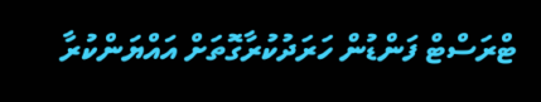ޓްރަސްޓް ފަންޑުން ހަރަދުކުރާގޮތަށް އައްޔަންކުރާ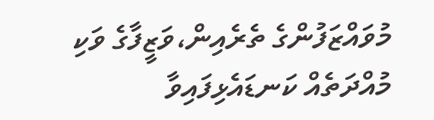މުވައްޒަފުންގެ ތެރެއިން،ވަޒީފާގެ ވަކި މުއްދަތެއް ކަނޑައެޅިފައިވާ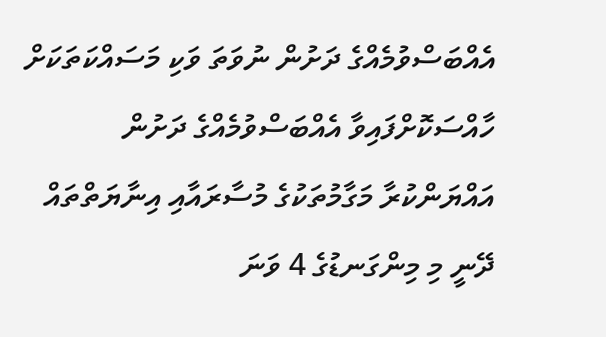އެއްބަސްވުމެއްގެ ދަށުން ނުވަތަ ވަކި މަސައްކަތަކަށް ހާއްސަކޮށްފައިވާ އެއްބަސްވުމެއްގެ ދަށުން އައްޔަންކުރާ މަގާމުތަކުގެ މުސާރައާއި އިނާޔަތްތައް ދޭނީ މި މިންގަނޑުގެ 4 ވަނަ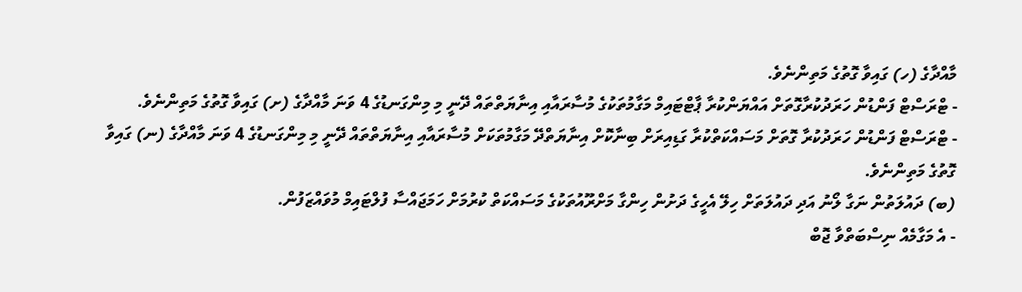މާއްދާގެ (ހ) ގައިވާ ގޮތުގެ މަތިންނެވެ.
- ޓްރަސްޓް ފަންޑުން ހަރަދުކުރާގޮތަށް އައްޔަންކުރާ ޕާޓްޓައިމް މަގާމުތަކުގެ މުސާރައާއި އިނާޔަތްތައް ދޭނީ މި މިންގަނޑުގެ 4 ވަނަ މާއްދާގެ (ށ) ގައިވާ ގޮތުގެ މަތިންނެވެ.
- ޓްރަސްޓް ފަންޑުން ހަރަދުކުރާ ގޮތަށް މަސައްކަތްކުރާ ގަޑިއިރަށް ބިނާކޮށް އިނާޔަތްދޭ މަގާމުތަކަށް މުސާރައާއި އިނާޔަތްތައް ދޭނީ މި މިންގަނޑުގެ 4 ވަނަ މާއްދާގެ (ނ) ގައިވާ ގޮތުގެ މަތިންނެވެ.
(ބ) ދައުލަތުން ނަގާ ލޯނު އަދި ދައުލަތަށް ހިލޭ އެހީގެ ދަށުން ހިންގާ މަށްރޫއުތަކުގެ މަސައްކަތް ކުރުމަށް ހަމަޖައްސާ ފުލްޓައިމް މުވައްޒަފުން.
- އެ މަގާމެއް ނިސްބަތްވާ ޖޮބް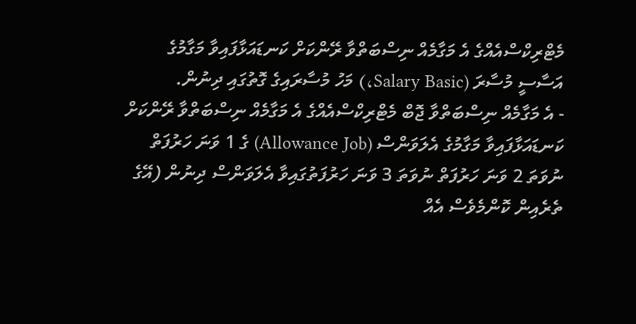މެޓްރިކްސްއެއްގެ އެ މަގާމެއް ނިސްބަތްވާ ރޭންކަށް ކަނޑައަޅާފައިވާ މަގާމުގެ އަސާސީ މުސާރަ (Salary Basic،) މަހު މުސާރައިގެ ގޮތުގައި ދިނުން.
- އެ މަގާމެއް ނިސްބަތްވާ ޖޮބް މެޓްރިކްސްއެއްގެ އެ މަގާމެއް ނިސްބަތްވާ ރޭންކަށް ކަނޑައަޅާފައިވާ މަގާމުގެ އެލަވަންސް (Allowance Job) ގެ 1 ވަނަ ހަރުފަތް ނުވަތަ 2 ވަނަ ހަރުފަތް ނުވަތަ 3 ވަނަ ހަރުފަތުގައިވާ އެލަވަންސް ދިނުން (އޭގެ ތެރެއިން ކޮންމެވެސް އެއް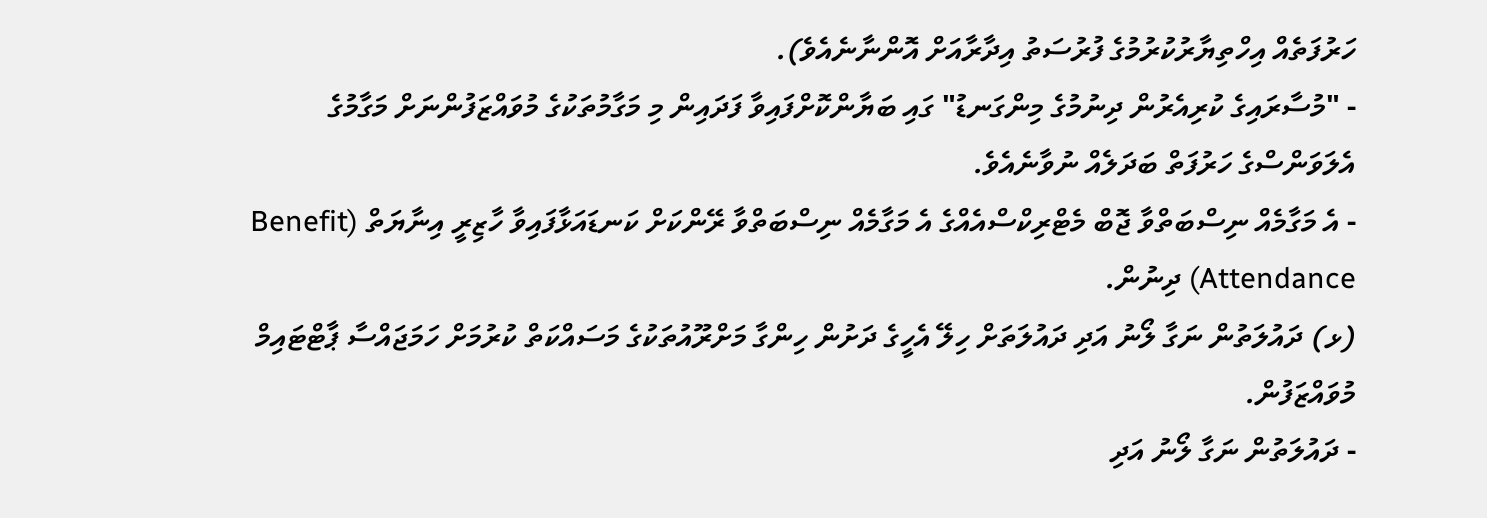ހަރުފަތެއް އިހްތިޔާރުކުރުމުގެ ފުރުސަތު އިދާރާއަށް އޮންނާނެއެވެ).
- "މުސާރައިގެ ކުރިއެރުން ދިނުމުގެ މިންގަނޑު" ގައި ބަޔާންކޮށްފައިވާ ފަދައިން މި މަގާމުތަކުގެ މުވައްޒަފުންނަށް މަގާމުގެ އެލަވަންސްގެ ހަރުފަތް ބަދަލެއް ނުވާނެއެވެ.
- އެ މަގާމެއް ނިސްބަތްވާ ޖޮބް މެޓްރިކްސްއެއްގެ އެ މަގާމެއް ނިސްބަތްވާ ރޭންކަށް ކަނޑައަޅާފައިވާ ހާޒިރީ އިނާޔަތް (Benefit Attendance) ދިނުން.
(ޅ) ދައުލަތުން ނަގާ ލޯނު އަދި ދައުލަތަށް ހިލޭ އެހީގެ ދަށުން ހިންގާ މަށްރޫއުތަކުގެ މަސައްކަތް ކުރުމަށް ހަމަޖައްސާ ޕާޓްޓައިމް މުވައްޒަފުން.
- ދައުލަތުން ނަގާ ލޯނު އަދި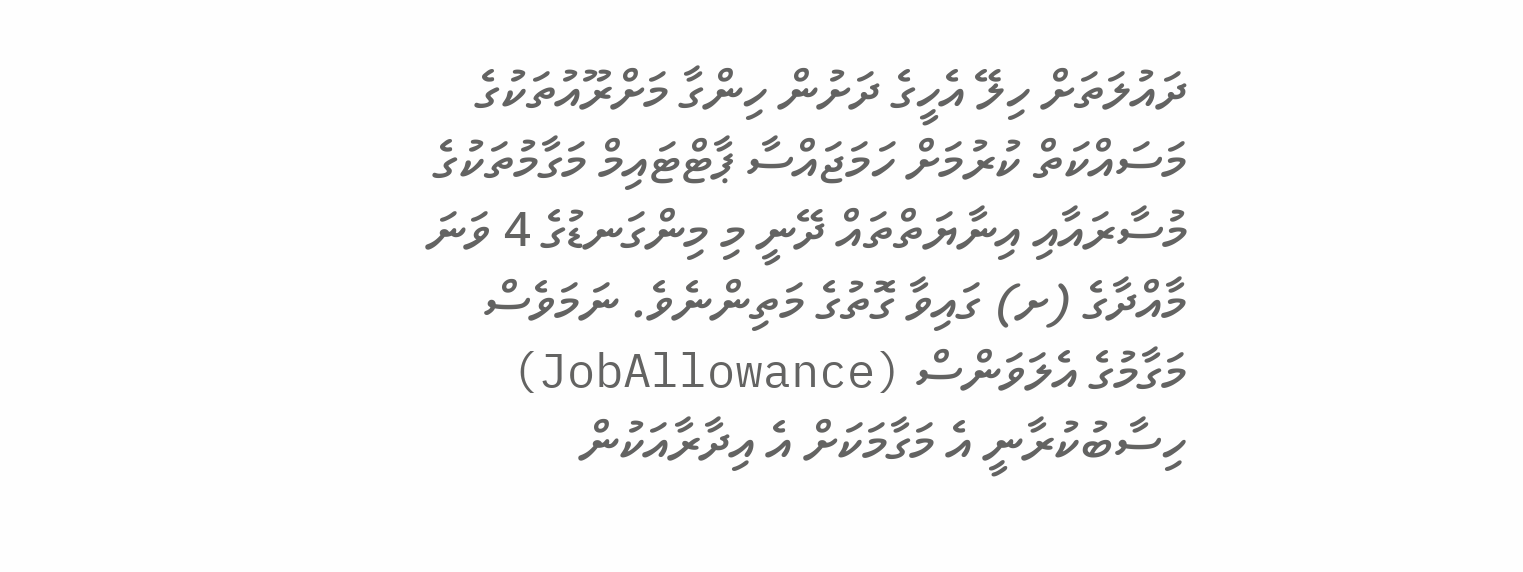ދައުލަތަށް ހިލޭ އެހީގެ ދަށުން ހިންގާ މަށްރޫއުތަކުގެ މަސައްކަތް ކުރުމަށް ހަމަޖައްސާ ޕާޓްޓައިމް މަގާމުތަކުގެ މުސާރައާއި އިނާޔަތްތައް ދޭނީ މި މިންގަނޑުގެ 4 ވަނަ މާއްދާގެ (ށ) ގައިވާ ގޮތުގެ މަތިންނެވެ. ނަމަވެސް މަގާމުގެ އެލަވަންސް (JobAllowance) ހިސާބުކުރާނީ އެ މަގާމަކަށް އެ އިދާރާއަކުން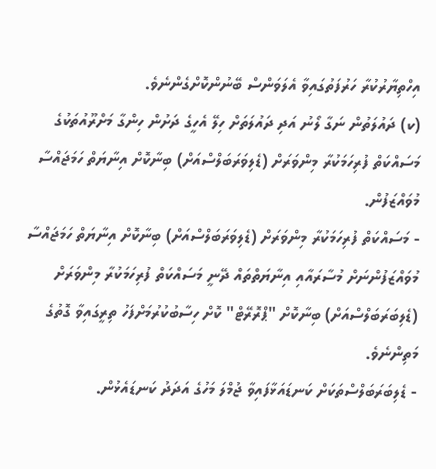އިހްތިޔާރުކުރާ ހަރުފަތުގައިވާ އެލަވަންސް ބޭނުންކޮށްގެންނެވެ.
(ކ) ދައުލަތުން ނަގާ ލޯނު އަދި ދައުލަތަށް ހިލޭ އެހީގެ ދަށުން ހިންގާ މަށްރޫއުތަކުގެ މަސައްކަތް ފުރިހަމަކުރާ މިންވަރަށް (ޑެލިވަރަބަލްސްއަށް) ބިނާކޮށް އިނާޔަތް ހަމަޖައްސާ މުވައްޒަފުން.
- މަސައްކަތް ފުރިހަމަކުރާ މިންވަރަށް (ޑެލިވަރަބަލްސްއަށް) ބިނާކޮށް އިނާޔަތް ހަމަޖައްސާ މުވައްޒަފުންނަށް މުސާރައާއި އިނާޔަތްތައް ދޭނީ މަސައްކަތް ފުރިހަމަކުރާ މިންވަރަށް (ޑެލިބަރަބަލްސްއަށް) ބިނާކޮށް "ޕްރޮރޭޓް" ކޮށް ހިސާބުކުރުމަށްފަހު ތިރީގައިވާ ގޮތުގެ މަތިންނެވެ.
- ޑެލިބަރަބަލްސްތަކަށް ކަނޑައަޅާފައިވާ ޖުމްލަ މަހުގެ އަދަދު ކަނޑައެޅުން.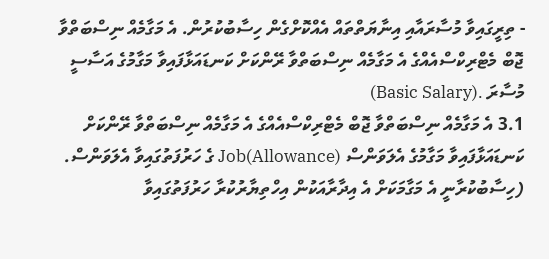- ތިރީގައިވާ މުސާރައާއި އިނާޔަތްތައް އެއްކޮށްގެން ހިސާބުކުރުން. އެ މަގާމެއް ނިސްބަތްވާ ޖޮބް މެޓްރިކްސްއެއްގެ އެ މަގާމެއް ނިސްބަތްވާ ރޭންކަށް ކަނޑައަޅާފައިވާ މަގާމުގެ އަސާސީ މުސާރަ .(Basic Salary)
3.1 އެ މަގާމެއް ނިސްބަތްވާ ޖޮބް މެޓްރިކްސްއެއްގެ އެ މަގާމެއް ނިސްބަތްވާ ރޭންކަށް ކަނޑައަޅާފައިވާ މަގާމުގެ އެލަވަންސް Job(Allowance) ގެ ހަރުފަތުގައިވާ އެލަވަންސް. (ހިސާބުކުރާނީ އެ މަގާމަކަށް އެ އިދާރާއަކުން އިހްތިޔާރުކުރާ ހަރުފަތުގައިވާ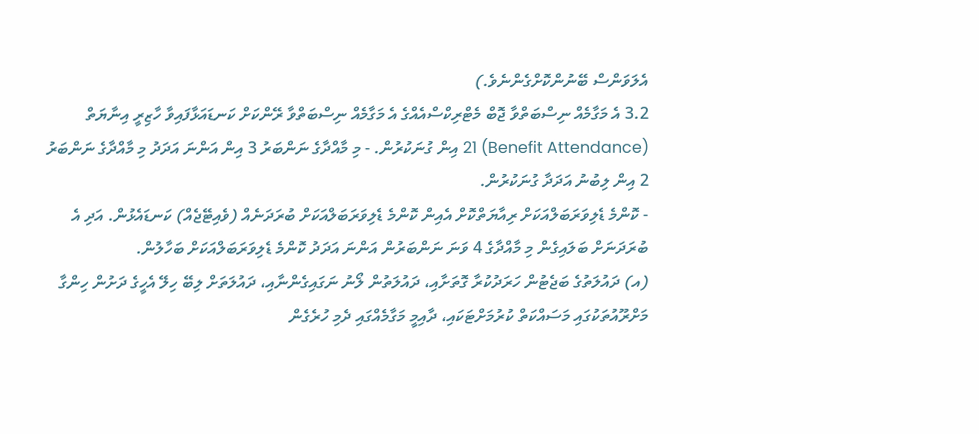އެލަވަންސް ބޭނުންކޮށްގެންނެވެ.)
3.2 އެ މަގާމެއް ނިސްބަތްވާ ޖޮބް މެޓްރިކްސްއެއްގެ އެ މަގާމެއް ނިސްބަތްވާ ރޭންކަށް ކަނޑައަޅާފައިވާ ހާޒިރީ އިނާޔަތް (Benefit Attendance) 21 އިން ގުނަކުރުން. - މި މާއްދާގެ ނަންބަރު 3 އިން އަންނަ އަދަދު މި މާއްދާގެ ނަންބަރު 2 އިން ލިބުނު އަދަދާ ގުނަކުރުން.
- ކޮންމެ ޑެލިވަރަބަލްއަކަށް ރިއާޔަތްކޮށް އެއިން ކޮންމެ ޑެލިވަރަބަލްއަކަށް ބުރަދަނެއް (ވެއިޓޭޖެއް) ކަނޑައެޅުން. އަދި އެ ބުރަދަނަށް ބަލައިގެން މި މާއްދާގެ 4 ވަނަ ނަންބަރުން އަންނަ އަދަދު ކޮންމެ ޑެލިވަރަބަލްއަކަށް ބަހާލުން.
(އ) ދައުލަތުގެ ބަޖެޓުން ހަރަދުކުރާ ގޮތަށާއި، ދައުލަތުން ލޯނު ނަގައިގެންނާއި، ދައުލަތަށް ލިބޭ ހިލޭ އެހީގެ ދަށުން ހިންގާ މަށްރޫއުތަކުގައި މަސައްކަތް ކުރުމަށްޓަކައި، ދާއިމީ މަގާމެއްގައި ދެމި ހުރެގެން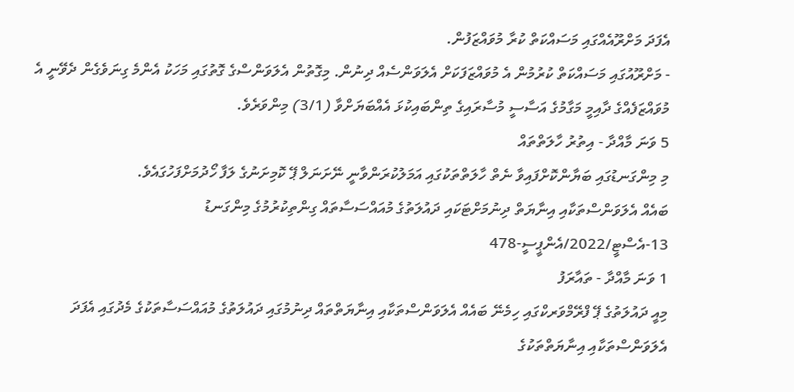އެފަދަ މަށްރޫއެއްގައި މަސައްކަތް ކުރާ މުވައްޒަފުން.
- މަށްރޫއުގައި މަސައްކަތް ކުރުމުން އެ މުވައްޒަފަކަށް އެލަވަންސެއް ދިނުން. މިގޮތުން އެލަވަންސްގެ ގޮތުގައި މަހަކު އެންމެ ގިނަވެގެން ދެވޭނީ އެ މުވައްޒަފެއްގެ ދާއިމީ މަގާމުގެ އަސާސީ މުސާރައިގެ ތިންބައިކުޅަ އެއްބަޔަށްވާ (3/1) މިންވަރެވެ.
5 ވަނަ މާއްދާ - އިތުރު ހާލަތްތައް
މި މިންގަނޑުގައި ބަޔާންކޮށްފައިވާ ނެތް ހާލަތްތަކުގައި އަމަލުކުރަންވާނީ ނޭށަނަލް ޕޭ ކޮމިށަނުގެ ލަފާ ހޯދުމަށްފަހުގައެވެ.
ބައެއް އެލަވަންސްތަކާއި އިނާޔަތް ދިނުމަށްޓަކައި ދައުލަތުގެ މުއައްސަސާތައް ގިންތިކުރުމުގެ މިންގަނޑު
13-އެސްޓީ/2022/އެންޕީސީ-478
1 ވަނަ މާއްދާ - ތައާރަފު
މިއީ ދައުލަތުގެ ޕޭ ފްރޭމްވަރކްގައި ހިމެނޭ ބައެއް އެލަވަންސްތަކާއި އިނާޔަތްތައް ދިނުމުގައި ދައުލަތުގެ މުއައްސަސާތަކުގެ މެދުގައި އެފަދަ އެލަވަންސްތަކާއި އިނާޔަތްތަކުގެ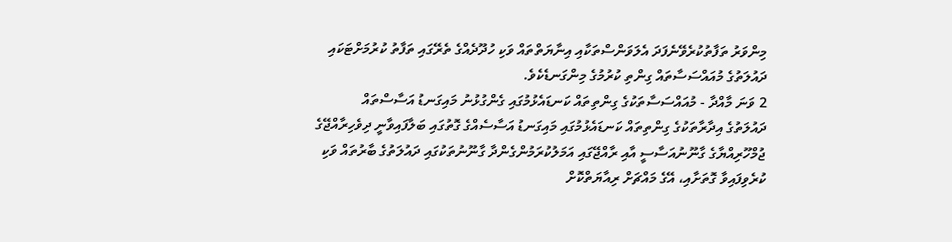މިންވަރު ތަފާތުކުރެވޭނެފަދަ އެލަވަންސްތަކާއި އިނާޔަތްތައް ވަކި ހުދޫދެއްގެ ތެރޭގައި ތަފާތު ކުރުމަށްޓަކައި ދައުލަތުގެ މުއައްސަސާތައް ގިންތި ކުރުމުގެ މިންގަނޑެކެވެ.
2 ވަނަ މާއްދާ - މުއައްސަސާތަކުގެ ގިންތިތައް ކަނޑައެޅުމުގައި ގެންގުޅުނު މައިގަނޑު އަސާސްތައް
ދައުލަތުގެ އިދާރާތަކުގެ ގިންތިތައް ކަނޑައެޅުމުގައި މައިގަނޑު އަސާސެއްގެ ގޮތުގައި ބަލާފައިވާނީ ދިވެހިރާއްޖޭގެ ޖުމްހޫރިއްޔާގެ ގާނޫނުއަސާސީ އާއި ރާއްޖޭގައި އަމަލުކުރަމުންގެންދާ ގާނޫނުތަކުގައި ދައުލަތުގެ ބާރުތައް ވަކި ކުރެވިފައިވާ ގޮތަށާއި، އޭގެ މައްޗަށް ރިއާޔަތްކޮށް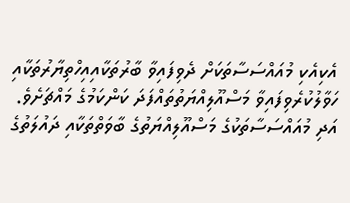އެކިއެކި މުއައްސަސާތަކަށް ދެވިފައިވާ ބާރުތަކާއިއިހްތިޔާރުތަކާއި ހަވާލުކުރެވިފައިވާ މަސްއޫލިއްޔަތުތައްފަދަ ކަންކަމުގެ މައްޗަށެވެ. އަދި މުއައްސަސާތަކުގެ މަސްއޫލިއްޔަތުގެ ބާވަތްތަކާއި ދައުލަތުގެ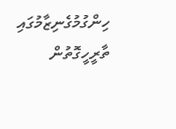ހިންގުމުގެނިޒާމުގައި ތާރީހީގޮތުން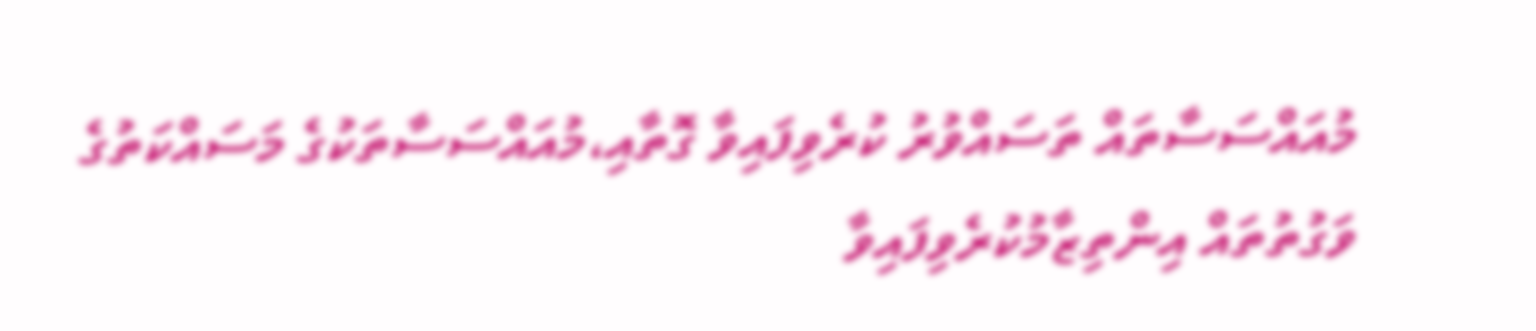މުއައްސަސާތައް ތަސައްވުރު ކުރެވިފައިވާ ގޮތާއި،މުއައްސަސާތަކުގެ މަސައްކަތުގެ ވަގުތުތައް އިންތިޒާމުކުރެވިފައިވާ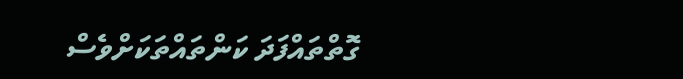ގޮތްތައްފަދަ ކަންތައްތަކަށްވެސް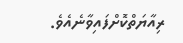ރިއާޔަތްކޮށްފައިވާނެއެވެ.